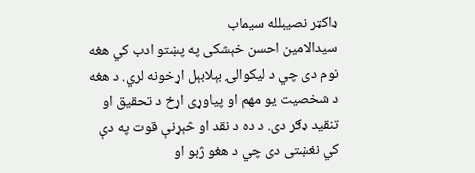ډاکټر نصيبلله سيماب
سيدالامين احسن خېشکی په پښتو ادب کي هغه نوم دی چي د ليکوالۍ بېلابېل اړخونه لري. د هغه د شخصيت يو مهم او پياوړی اړخ د تحقيق او تنقيد ډګر دی. د ده د نقد او څېړنې قوت په دې کي نغښتی دی چي د هغو ژبو او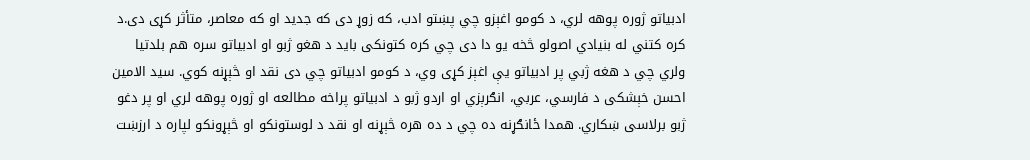ادبياتو ژوره پوهه لري، د کومو اغېزو چي پښتو ادب، که زوړ دی که جديد او که معاصر، متأثر کړی دی.د کره کتني له بنيادي اصولو څخه يو دا دی چي کره کتونکی بايد د هغو ژبو او ادبياتو سره هم بلدتيا ولري چي د هغه ژبي پر ادبياتو يې اغېز کړی وي، د کومو ادبياتو چي دی نقد او څېړنه کوي. سيد الامين احسن خېشکی د فارسي، عربي، انګرېزي او اردو ژبو د ادبياتو پراخه مطالعه او ژوره پوهه لري او پر دغو ژبو برلاسی ښکاري. همدا ځانګړنه ده چي د ده هره څېړنه او نقد د لوستونکو او څېړونکو لپاره د ارزښت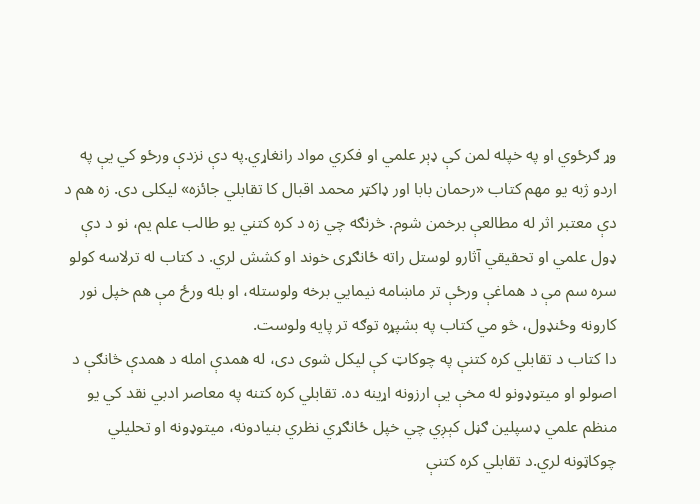وړ ګرځوي او په خپله لمن کې ډېر علمي او فکري مواد رانغاړي.په دې نزدې ورځو کي يې په اردو ژبه يو مهم کتاب «رحمان بابا اور ډاکټر محمد اقبال کا تقابلي جائزه» ليکلی دی. زه هم د دې معتبر اثر له مطالعې برخمن شوم. څرنګه چي زه د کره کتني يو طالب علم يم، نو د دې ډول علمي او تحقيقي آثارو لوستل راته ځانګړی خوند او کشش لري. د کتاب له ترلاسه کولو سره سم مې د هماغې ورځې تر ماښامه نيمايي برخه ولوستله، او بله ورځ مې هم خپل نور کارونه وځنډول، څو مي کتاب په بشپړه توګه تر پايه ولوست.
دا کتاب د تقابلي کره کتنې په چوکاټ کې ليکل شوی دی، له همدې امله د همدې څانګې د اصولو او ميتوډونو له مخې يې ارزونه اړينه ده. تقابلي کره کتنه په معاصر ادبي نقد کي يو منظم علمي ډسپلين ګڼل کېږي چي خپل ځانګړي نظري بنيادونه، ميتوډونه او تحليلي چوکاټونه لري.د تقابلي کره کتنې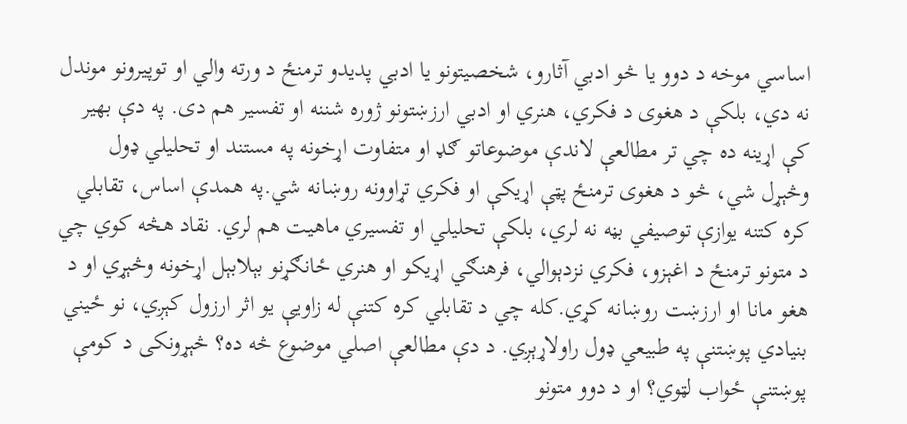اساسي موخه د دوو يا څو ادبي آثارو، شخصيتونو يا ادبي پديدو ترمنځ د ورته والي او توپيرونو موندل نه دي، بلکې د هغوی د فکري، هنري او ادبي ارزښتونو ژوره شننه او تفسير هم دی. په دې بهير کې اړينه ده چي تر مطالعې لاندې موضوعاتو ګډ او متفاوت اړخونه په مستند او تحليلي ډول وڅېړل شي، څو د هغوی ترمنځ پټې اړيکې او فکري تړاوونه روښانه شي.په همدې اساس، تقابلي کره کتنه يوازې توصيفي بڼه نه لري، بلکې تحليلي او تفسيري ماهيت هم لري. نقاد هڅه کوي چي د متونو ترمنځ د اغېزو، فکري نزدېوالي، فرهنګي اړيکو او هنري ځانګړنو بېلابېل اړخونه وڅېړي او د هغو مانا او ارزښت روښانه کړي.کله چي د تقابلي کره کتنې له زاويې يو اثر ارزول کېږي، نو ځيني بنيادي پوښتنې په طبيعي ډول راولاړېږي. د دې مطالعې اصلي موضوع څه ده؟ څېړونکی د کومې پوښتنې ځواب لټوي؟ او د دوو متونو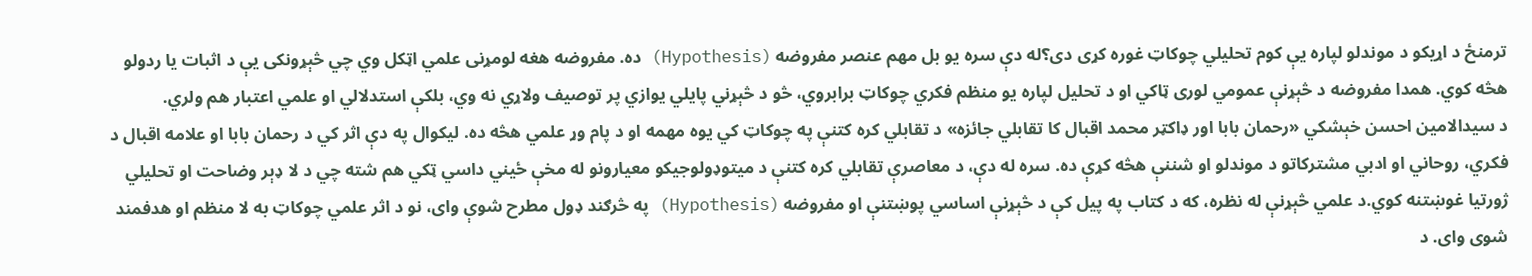ترمنځ د اړيکو د موندلو لپاره يې کوم تحليلي چوکاټ غوره کړی دی؟له دې سره يو بل مهم عنصر مفروضه (Hypothesis) ده. مفروضه هغه لومړنی علمي اټکل وي چي څېړونکی يې د اثبات يا ردولو هڅه کوي. همدا مفروضه د څېړنې عمومي لوری ټاکي او د تحليل لپاره يو منظم فکري چوکاټ برابروي، څو د څېړني پايلي يوازي پر توصيف ولاړي نه وي، بلکې استدلالي او علمي اعتبار هم ولري.
د سیدالامین احسن خېشکي «رحمان بابا اور ډاکټر محمد اقبال کا تقابلي جائزه» د تقابلي کره کتنې په چوکاټ کي یوه مهمه او د پام وړ علمي هڅه ده. لیکوال په دې اثر کي د رحمان بابا او علامه اقبال د فکري، روحاني او ادبي مشترکاتو د موندلو او شننې هڅه کړې ده. سره له دې، د معاصرې تقابلي کره کتنې د میتوډولوجیکو معیارونو له مخې ځیني داسي ټکي هم شته چي د لا ډېر وضاحت او تحلیلي ژورتیا غوښتنه کوي.د علمي څېړنې له نظره، که د کتاب په پیل کې د څېړنې اساسي پوښتنې او مفروضه (Hypothesis) په څرګند ډول مطرح شوې وای، نو د اثر علمي چوکاټ به لا منظم او هدفمند شوی وای. د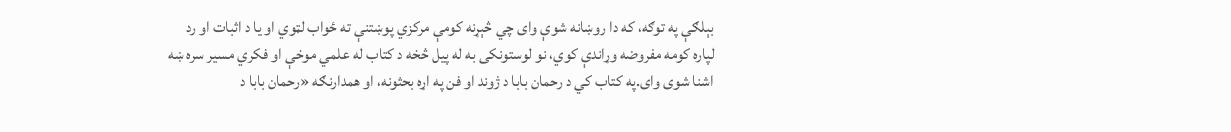بېلګې په توګه، که دا روښانه شوې وای چي څېړنه کومې مرکزي پوښتنې ته ځواب لټوي او یا د اثبات او رد لپاره کومه مفروضه وړاندې کوي، نو لوستونکی به له پیل څخه د کتاب له علمي موخې او فکري مسیر سره ښه اشنا شوی وای.په کتاب کي د رحمان بابا د ژوند او فن په اړه بحثونه، او همدارنګه «رحمان بابا د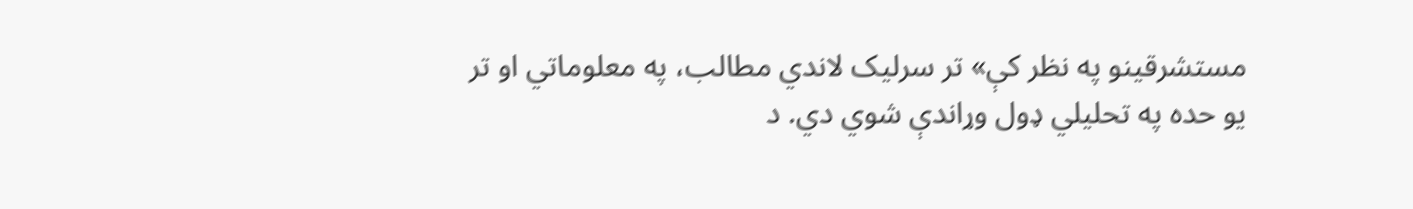مستشرقینو په نظر کې» تر سرلیک لاندي مطالب، په معلوماتي او تر یو حده په تحلیلي ډول وړاندې شوي دي. د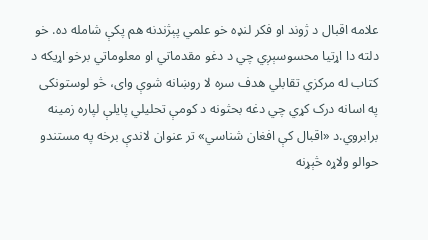علامه اقبال د ژوند او فکر لنډه خو علمي پېژندنه هم پکې شامله ده. خو دلته دا اړتیا محسوسېږي چي د دغو مقدماتي او معلوماتي برخو اړیکه د کتاب له مرکزي تقابلي هدف سره لا روښانه شوې وای، څو لوستونکی په اسانه درک کړي چي دغه بحثونه د کومې تحلیلي پایلې لپاره زمینه برابروي.د «اقبال کې افغان شناسي» تر عنوان لاندې برخه په مستندو حوالو ولاړه څېړنه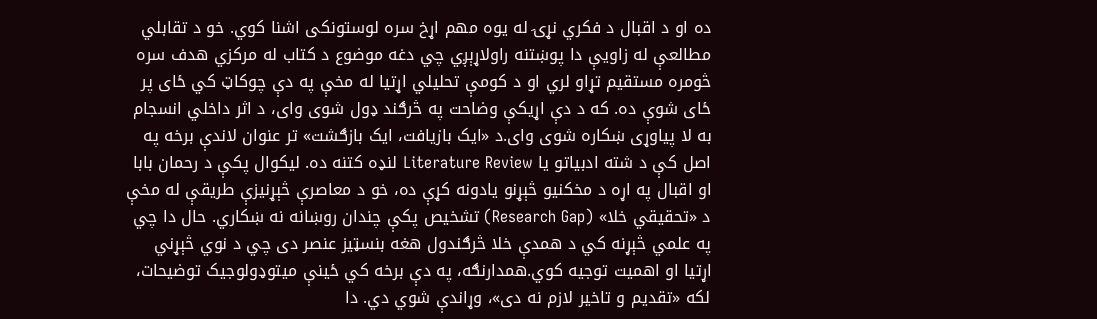ده او د اقبال د فکري نړۍ له یوه مهم اړخ سره لوستونکی اشنا کوي. خو د تقابلي مطالعې له زاویې دا پوښتنه راولاړېږي چي دغه موضوع د کتاب له مرکزي هدف سره څومره مستقیم تړاو لري او د کومې تحلیلي اړتیا له مخې په دې چوکاټ کي ځای پر ځای شوې ده. که د دې اړیکې وضاحت په څرګند ډول شوی وای، د اثر داخلي انسجام به لا پیاوړی ښکاره شوی وای.د «ایک بازیافت، ایک بازګشت» تر عنوان لاندې برخه په اصل کې د شته ادبیاتو یا Literature Review لنډه کتنه ده. لیکوال پکې د رحمان بابا او اقبال په اړه د مخکنیو څېړنو یادونه کړې ده، خو د معاصرې څېړنیزې طریقې له مخې د «تحقیقي خلا» (Research Gap) تشخیص پکې چندان روښانه نه ښکاري. حال دا چي په علمي څېړنه کي د همدې خلا څرګندول هغه بنسټیز عنصر دی چي د نوي څېړني اړتیا او اهمیت توجیه کوي.همدارنګه، په دې برخه کي ځینې میتوډولوجیک توضیحات، لکه «تقدیم و تاخیر لازم نه دی»، وړاندې شوي دي. دا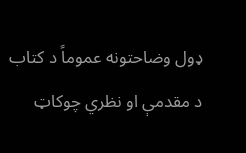ډول وضاحتونه عموماً د کتاب د مقدمې او نظري چوکاټ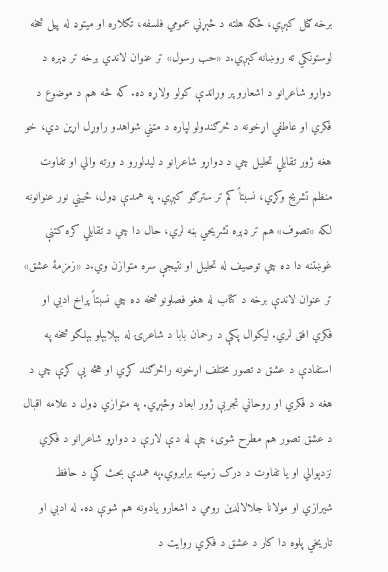برخه ګڼل کېږي، ځکه هلته د څېړني عمومي فلسفه، تګلاره او میتوډ له پیل څخه لوستونکي ته روښانه کېږي.د «حب رسول» تر عنوان لاندي برخه تر ډېره د دواړو شاعرانو د اشعارو پر وړاندې کولو ولاړه ده. که څه هم د موضوع د فکري او عاطفي اړخونه د څرګندولو لپاره د متني شواهدو راوړل اړین دي، خو هغه ژور تقابلي تحلیل چي د دواړو شاعرانو د لیدلورو د ورته والي او تفاوت منظم تشریح وکړي، نسبتاً کم تر سترګو کېږي. په همدې ډول، ځیني نور عنوانونه لکه «تصوف» هم تر ډېره تشریحي بڼه لري، حال دا چي د تقابلي کره کتنې غوښتنه دا ده چي توصیف له تحلیل او نتيجې سره متوازن وي.د «زمزمهٔ عشق» تر عنوان لاندې برخه د کتاب له هغو فصلونو څخه ده چي نسبتاً پراخ ادبي او فکري افق لري. لیکوال پکې د رحمان بابا د شاعرۍ له بېلابېلو بېلګو څخه په استفادې د عشق د تصور مختلف اړخونه راڅرګند کړي او هڅه یې کړې چي د هغه د فکري او روحاني تجربې ژور ابعاد وڅېړي. په متوازي ډول د علامه اقبال د عشق تصور هم مطرح شوی، چې له دې لارې د دواړو شاعرانو د فکري نزدېوالي او یا تفاوت د درک زمینه برابروي.په همدې بحث کي د حافظ شیرازي او مولانا جلالالدین رومي د اشعارو یادونه هم شوې ده. له ادبي او تاریخي پلوه دا کار د عشق د فکري روایت د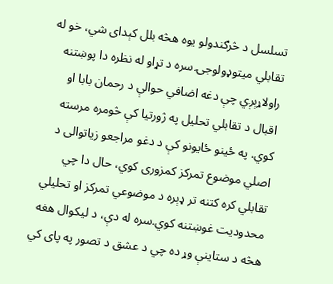تسلسل د څرګندولو یوه هڅه بلل کېدای شي، خو له تقابلي میتوډولوجۍ سره د تړاو له نظره دا پوښتنه راولاړېږي چې دغه اضافي حوالې د رحمان بابا او اقبال د تقابلي تحلیل په ژورتیا کې څومره مرسته کوي. په ځینو ځایونو کې د دغو مراجعو زیاتوالی د اصلي موضوع تمرکز کمزوری کوي، حال دا چي تقابلي کره کتنه تر ډېره د موضوعي تمرکز او تحلیلي محدودیت غوښتنه کوي.سره له دې، د لیکوال هغه هڅه د ستاینې وړ ده چي د عشق د تصور په پای کي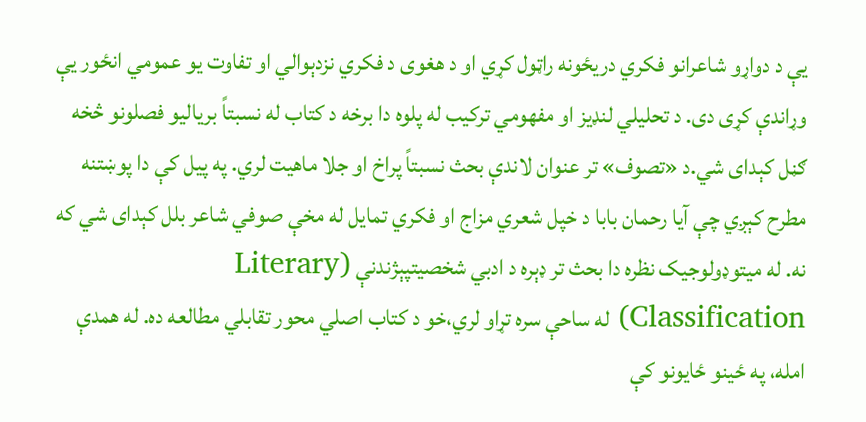یې د دواړو شاعرانو فکري دریځونه راټول کړي او د هغوی د فکري نزدېوالي او تفاوت یو عمومي انځور یې وړاندې کړی دی. د تحلیلي لنډیز او مفهومي ترکیب له پلوه دا برخه د کتاب له نسبتاً بریالیو فصلونو څخه ګڼل کېدای شي.د «تصوف» تر عنوان لاندې بحث نسبتاً پراخ او جلا ماهیت لري. په پیل کې دا پوښتنه مطرح کېږي چې آیا رحمان بابا د خپل شعري مزاج او فکري تمایل له مخې صوفي شاعر بلل کېدای شي که نه. له میتوډولوجیک نظره دا بحث تر ډېره د ادبي شخصیتپېژندنې (Literary Classification) له ساحې سره تړاو لري،خو د کتاب اصلي محور تقابلي مطالعه ده. له همدې امله، په ځینو ځایونو کې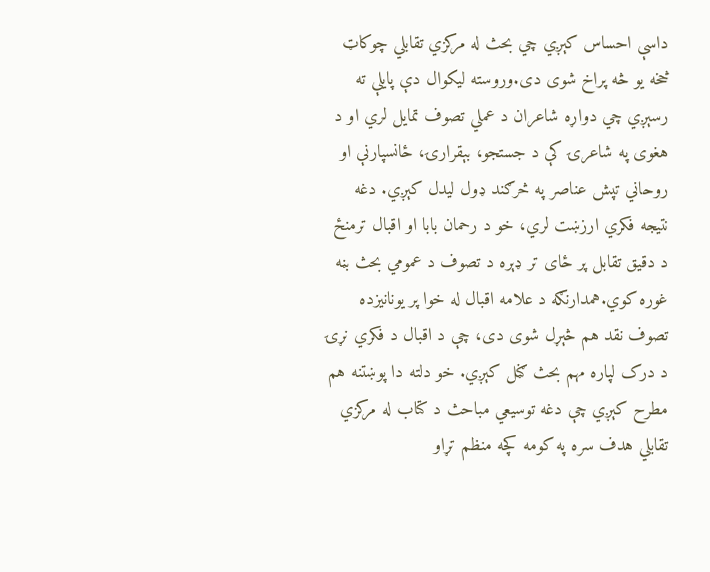داسې احساس کېږي چي بحث له مرکزي تقابلي چوکاټ څخه یو څه پراخ شوی دی.وروسته لیکوال دې پایلې ته رسېږي چي دواړه شاعران د عملي تصوف تمایل لري او د هغوی په شاعرۍ کې د جستجو، بېقرارۍ، ځانسپارنې او روحاني تپش عناصر په څرګند ډول لیدل کېږي. دغه نتیجه فکري ارزښت لري، خو د رحمان بابا او اقبال ترمنځ د دقیق تقابل پر ځای تر ډېره د تصوف د عمومي بحث بڼه غوره کوي.همدارنګه د علامه اقبال له خوا پر یونانيزده تصوف نقد هم څېړل شوی دی، چې د اقبال د فکري نړۍ د درک لپاره مهم بحث ګڼل کېږي. خو دلته دا پوښتنه هم مطرح کېږي چې دغه توسیعي مباحث د کتاب له مرکزي تقابلي هدف سره په کومه کچه منظم تړاو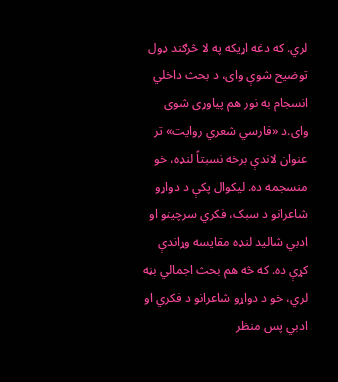لري. که دغه اړیکه په لا څرګند ډول توضیح شوې وای، د بحث داخلي انسجام به نور هم پیاوړی شوی وای.د «فارسي شعري روایت» تر عنوان لاندې برخه نسبتاً لنډه، خو منسجمه ده. لیکوال پکې د دواړو شاعرانو د سبک، فکري سرچینو او ادبي شالید لنډه مقایسه وړاندې کړې ده. که څه هم بحث اجمالي بڼه لري، خو د دواړو شاعرانو د فکري او ادبي پس منظر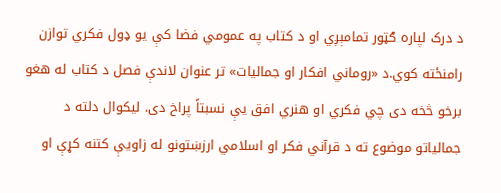د درک لپاره ګټور تمامېږي او د کتاب په عمومي فضا کې یو ډول فکري توازن رامنځته کوي.د «روماني افکار او جمالیات» تر عنوان لاندې فصل د کتاب له هغو برخو څخه دی چي فکري او هنري افق یې نسبتاً پراخ دی. لیکوال دلته د جمالیاتو موضوع ته د قرآني فکر او اسلامي ارزښتونو له زاویې کتنه کړې او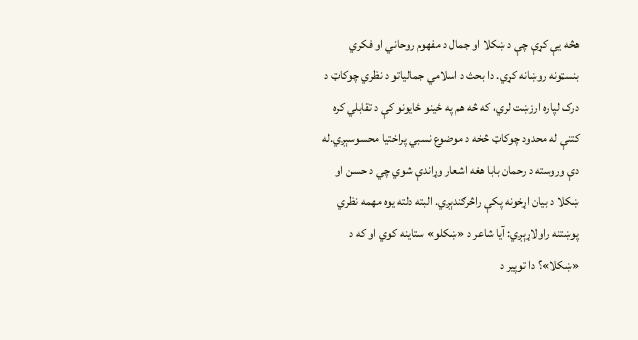هڅه یې کړې چې د ښکلا او جمال د مفهوم روحاني او فکري بنسټونه روښانه کړي. دا بحث د اسلامي جمالیاتو د نظري چوکاټ د درک لپاره ارزښت لري، که څه هم په ځینو ځایونو کې د تقابلي کره کتنې له محدود چوکاټ څخه د موضوع نسبي پراختیا محسوسېږي.له دې وروسته د رحمان بابا هغه اشعار وړاندې شوي چي د حسن او ښکلا د بیان اړخونه پکې راڅرګندېږي. البته دلته یوه مهمه نظري پوښتنه راولاړېږي: آیا شاعر د «ښکلو» ستاینه کوي او که د «ښکلا»؟ دا توپیر د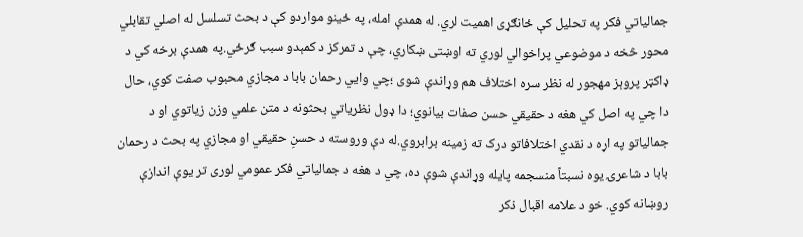جمالیاتي فکر په تحلیل کې ځانګړی اهمیت لري. له همدې امله، په ځینو مواردو کې د بحث تسلسل له اصلي تقابلي محور څخه د موضوعي پراخوالي لوري ته اوښتی ښکاري، چې د تمرکز د کمېدو سبب ګرځي.په همدې برخه کي د ډاکټر پروېز مهجور له نظر سره اختلاف هم وړاندې شوی ؛چي وایي رحمان بابا د مجازي محبوب صفت کوي، حال دا چي په اصل کي هغه د حقيقي حسن صفات بیانوي؛ دا ډول نظریاتي بحثونه د متن علمي وزن زیاتوي او د جمالیاتو په اړه د نقدي اختلافاتو درک ته زمینه برابروي.له دې وروسته د حسنِ حقیقي او مجازي په بحث د رحمان بابا د شاعرۍ یوه نسبتاً منسجمه پایله وړاندې شوې ده، چي د هغه د جمالیاتي فکر عمومي لوری تر یوې اندازې روښانه کوي. خو د علامه اقبال ذکر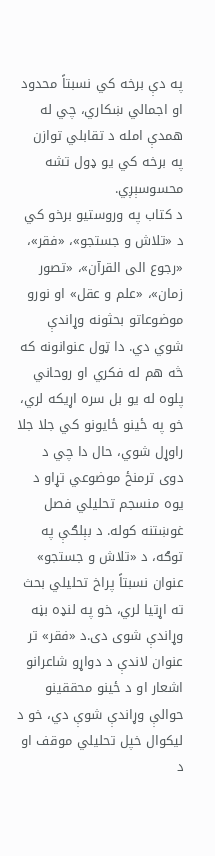په دې برخه کي نسبتاً محدود او اجمالي ښکاري، چي له همدې امله د تقابلي توازن په برخه کي یو ډول تشه محسوسېږي.
د کتاب په وروستیو برخو کي د «تلاش و جستجو»، «فقر»، «رجوع الی القرآن»، «تصور زمان»، «علم و عقل» او نورو موضوعاتو بحثونه وړاندې شوي دي. دا ټول عنوانونه که څه هم له فکري او روحاني پلوه له یو بل سره اړیکه لري، خو په ځینو ځایونو کي جلا جلا راوړل شوي، حال دا چي د دوی ترمنځ موضوعي تړاو د یوه منسجم تحلیلي فصل غوښتنه کوله. د بېلګې په توګه، د «تلاش و جستجو» عنوان نسبتاً پراخ تحلیلي بحث ته اړتیا لري، خو په لنډه بڼه وړاندې شوی دی.د «فقر» تر عنوان لاندې د دواړو شاعرانو اشعار او د ځینو محققینو حوالې وړاندې شوې دي، خو د لیکوال خپل تحلیلي موقف او د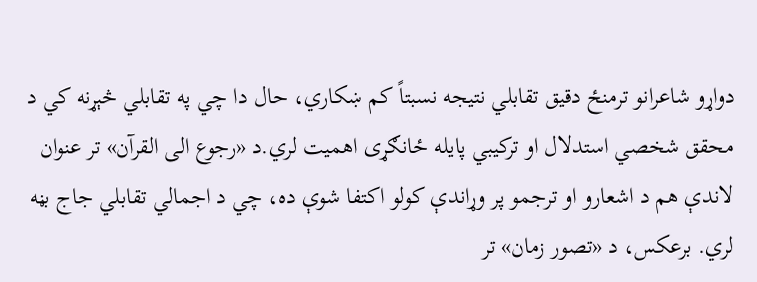دواړو شاعرانو ترمنځ دقیق تقابلي نتیجه نسبتاً کم ښکاري، حال دا چي په تقابلي څېړنه کي د محقق شخصي استدلال او ترکیبي پایله ځانګړی اهمیت لري.د «رجوع الی القرآن» تر عنوان لاندې هم د اشعارو او ترجمو پر وړاندې کولو اکتفا شوې ده، چي د اجمالي تقابلي جاج بڼه لري. برعکس، د «تصور زمان» تر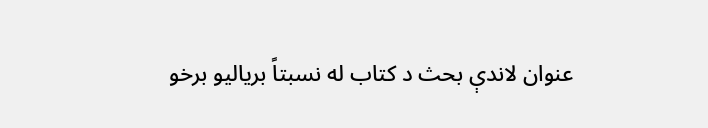عنوان لاندې بحث د کتاب له نسبتاً بریالیو برخو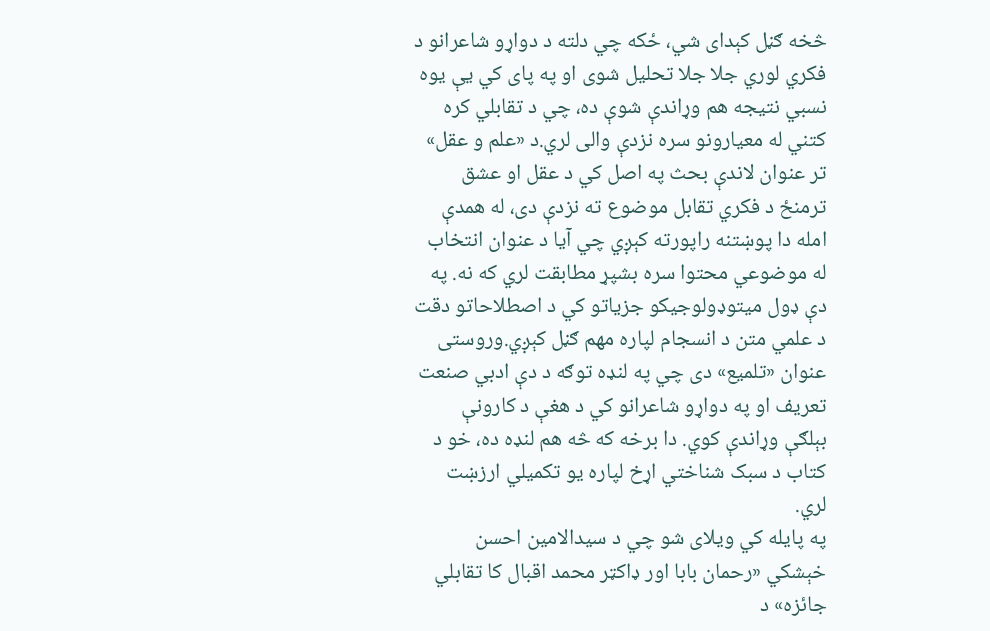څخه ګڼل کېدای شي، ځکه چي دلته د دواړو شاعرانو د فکري لوري جلا جلا تحلیل شوی او په پای کي یې یوه نسبي نتیجه هم وړاندې شوې ده، چي د تقابلي کره کتني له معیارونو سره نزدې والی لري.د «علم و عقل» تر عنوان لاندې بحث په اصل کي د عقل او عشق ترمنځ د فکري تقابل موضوع ته نزدې دی، له همدې امله دا پوښتنه راپورته کېږي چي آیا د عنوان انتخاب له موضوعي محتوا سره بشپړ مطابقت لري که نه. په دې ډول میتوډولوجیکو جزیاتو کي د اصطلاحاتو دقت د علمي متن د انسجام لپاره مهم ګڼل کېږي.وروستی عنوان «تلمیع» دی چي په لنډه توګه د دې ادبي صنعت تعریف او په دواړو شاعرانو کي د هغې د کارونې بېلګې وړاندې کوي. دا برخه که څه هم لنډه ده، خو د کتاب د سبک شناختي اړخ لپاره یو تکمیلي ارزښت لري.
په پایله کي ویلای شو چي د سیدالامین احسن خېشکي «رحمان بابا اور ډاکټر محمد اقبال کا تقابلي جائزه» د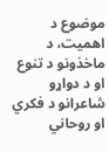موضوع د اهمیت، د ماخذونو د تنوع او د دواړو شاعرانو د فکري او روحاني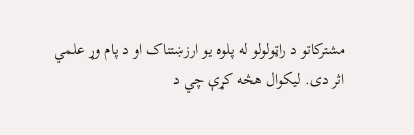مشترکاتو د راټولولو له پلوه یو ارزښتناک او د پام وړ علمي اثر دی. لیکوال هڅه کړې چي د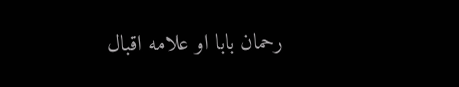رحمان بابا او علامه اقبال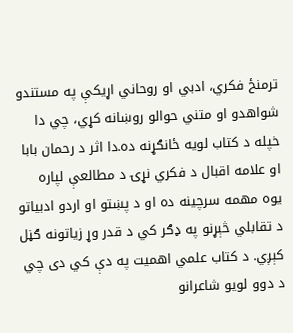ترمنځ فکري، ادبي او روحاني اړیکې په مستندو شواهدو او متني حوالو روښانه کړي، چي دا خپله د کتاب لویه ځانګړنه ده.دا اثر د رحمان بابا او علامه اقبال د فکري نړۍ د مطالعې لپاره یوه مهمه سرچینه ده او د پښتو او اردو ادبياتو د تقابلي څېړنو په ډګر کي د قدر وړ زیاتونه ګڼل کېږي. د کتاب علمي اهمیت په دې کي دی چي د دوو لویو شاعرانو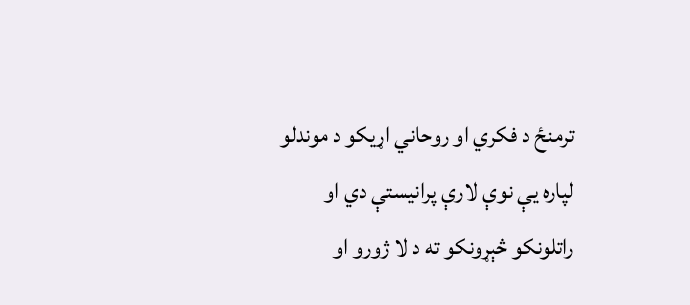ترمنځ د فکري او روحاني اړیکو د موندلو لپاره یې نوې لارې پرانیستې دي او راتلونکو څېړونکو ته د لا ژورو او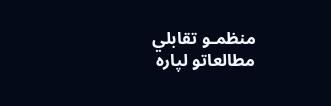منظمـو تقابلي مطالعاتو لپاره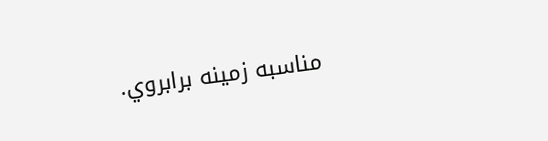مناسبه زمینه برابروي.